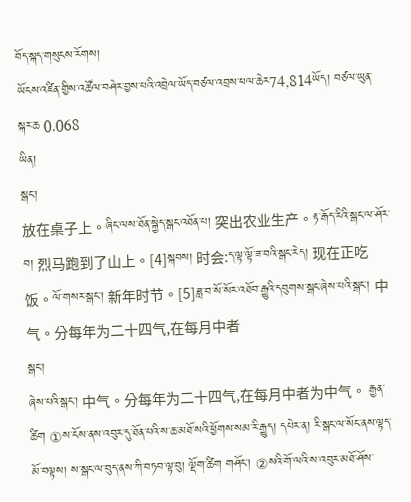བོད་སྐད་གསུངས་རོགས།
ཡོངས་འཛིན་གྱིས་འཚོལ་བཤེར་བྱས་པའི་འབྲེལ་ཡོད་བཙལ་འབྲས་ཕལ་ཆེར74,814ཡོད། བཙལ་ཡུན་སྐར་ཆ 0.068
ཡིན།
སྒང་།
放在桌子上。ཞིང་ལས་ཐོན་སྐྱེད་སྒང་འཐོན་པ། 突出农业生产。རྟ་རྒོད་རིའི་སྒང་ལ་ཤོར་བ། 烈马跑到了山上。[4]སྐབས། 时会:ད་ལྟ་ལྟོ་ཟ་བའི་སྒང་རེད། 现在正吃饭。ལོ་གསར་སྒང་། 新年时节。[5]ཟླ་བ་སོ་སོར་འཐོབ་རྒྱུའི་དབུགས་སྒང་ཞེས་པའི་སྒང་། 中气。分每年为二十四气,在每月中者
སྒང་།
ཞེས་པའི་སྒང་། 中气。分每年为二十四气,在每月中者为中气。 རྒྱན་ཚིག ①ས་ངོས་ནས་འབུར་དུ་ཐོན་པའི་ས་ཆ་མཐོ་སའི་ཕྱོགས་སམ་རི་རྒྱུད། དཔེར་ན། རི་སྒང་ལ་སོང་ནས་ལྟད་མོ་བལྟས། ས་སྒང་ལ་བུད་ནས་ཀི་བཏབ་ལྟ་བུ། ལྡོག་ཚིག གཤོང་། ②སའི་གོ་ལའི་ས་འབུར་མཐོ་ཤོས་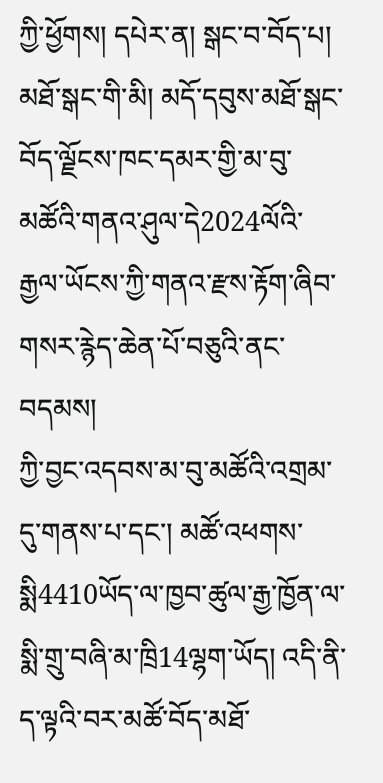ཀྱི་ཕྱོགས། དཔེར་ན། སྒང་བ་བོད་པ། མཐོ་སྒང་གི་མི། མདོ་དབུས་མཐོ་སྒང་
བོད་ལྗོངས་ཁང་དམར་གྱི་མ་བུ་མཚོའི་གནའ་ཤུལ་དེ2024ལོའི་རྒྱལ་ཡོངས་ཀྱི་གནའ་རྫས་རྟོག་ཞིབ་གསར་རྙེད་ཆེན་པོ་བཅུའི་ནང་བདམས།
ཀྱི་བྱང་འདབས་མ་བུ་མཚོའི་འགྲམ་དུ་གནས་པ་དང་། མཚོ་འཕགས་སྨི4410ཡོད་ལ་ཁྱབ་ཚུལ་རྒྱ་ཁྱོན་ལ་སྨི་གྲུ་བཞི་མ་ཁྲི14ལྷག་ཡོད། འདི་ནི་ད་ལྟའི་བར་མཚོ་བོད་མཐོ་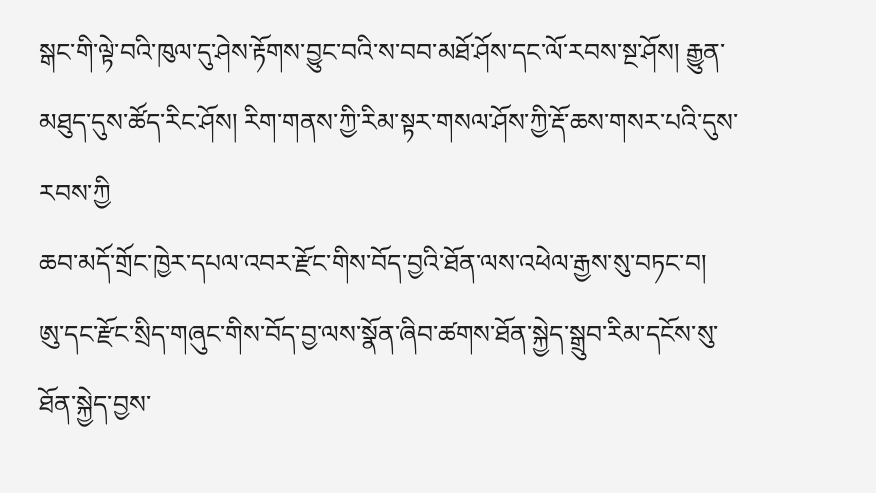སྒང་གི་ལྟེ་བའི་ཁུལ་དུ་ཤེས་རྟོགས་བྱུང་བའི་ས་བབ་མཐོ་ཤོས་དང་ལོ་རབས་སྔ་ཤོས། རྒྱུན་མཐུད་དུས་ཚོད་རིང་ཤོས། རིག་གནས་ཀྱི་རིམ་སྟར་གསལ་ཤོས་ཀྱི་རྡོ་ཆས་གསར་པའི་དུས་རབས་ཀྱི
ཆབ་མདོ་གྲོང་ཁྱེར་དཔལ་འབར་རྫོང་གིས་བོད་བྱའི་ཐོན་ལས་འཕེལ་རྒྱས་སུ་བཏང་བ།
ཨུ་དང་རྫོང་སྲིད་གཞུང་གིས་བོད་བྱ་ལས་སྣོན་ཞིབ་ཚགས་ཐོན་སྐྱེད་སྒྲུབ་རིམ་དངོས་སུ་ཐོན་སྐྱེད་བྱས་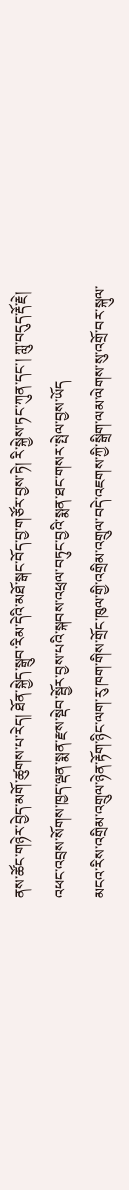ནས་ཚོང་གཉེར་བྱེད་མགོ་ཚུགས་པ་རེད། ཐོན་སྐྱེད་སྒྲུབ་རིམ་དེའི་མཐོ་སྒང་བོད་བྱ་གཙོར་བྱས་ཏེ། རི་སྐྱེས་ཏང་ཀུན་དང་། ཀླུ་བདུད་རྡོ་རྗེ། འཕང་འབྲས་སོགས་ཁྱད་ལྡན་སྨན་རྫས་སྡེབ་སྦྱོར་བྱས་པའི་སྐབས་འཕྲལ་བཏུང་བྱའི་སྨན་ཐང་གསར་སྤེལ་བྱས་ཡོད
མངའ་རིས་འགྲིམ་འགྲུལ་ཉེན་རྟོག་ཉིང་ལག་རུ་ཁག་གིས་གྲོང་ཁུལ་གྱི་འགྲིམ་འགྲུལ་བདེ་འཇགས་ཀྱི་སྒྲིག་ལམ་ལེགས་སུ་འགྲོ་བར་སྐུལ་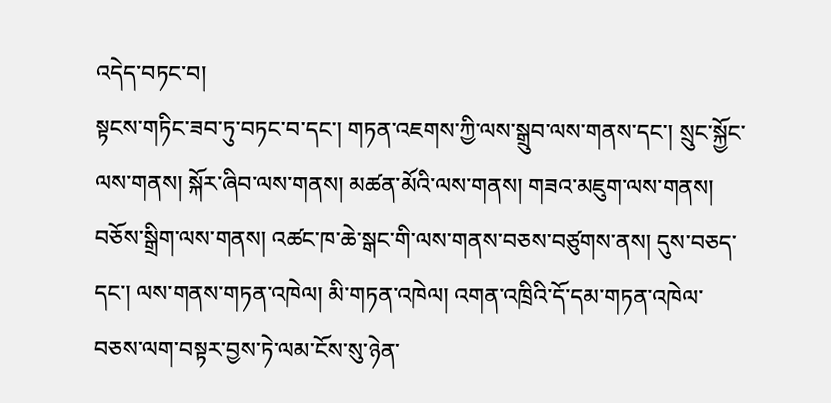འདེད་བཏང་བ།
སྟངས་གཏིང་ཟབ་ཏུ་བཏང་བ་དང་། གཏན་འཇགས་ཀྱི་ལས་སྒྲུབ་ལས་གནས་དང་། སྲུང་སྐྱོང་ལས་གནས། སྐོར་ཞིབ་ལས་གནས། མཚན་མོའི་ལས་གནས། གཟའ་མཇུག་ལས་གནས། བཅོས་སྒྲིག་ལས་གནས། འཚང་ཁ་ཆེ་སྒང་གི་ལས་གནས་བཅས་བཙུགས་ནས། དུས་བཅད་དང་། ལས་གནས་གཏན་འཁེལ། མི་གཏན་འཁེལ། འགན་འཁྲིའི་དོ་དམ་གཏན་འཁེལ་བཅས་ལག་བསྟར་བྱས་ཏེ་ལམ་ངོས་སུ་ཉེན་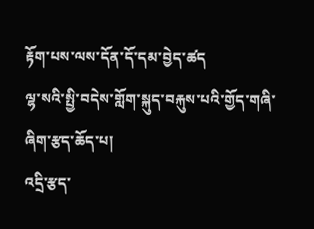རྟོག་པས་ལས་དོན་དོ་དམ་བྱེད་ཚད
ལྷ་སའི་སྤྱི་བདེས་གློག་སྐུད་བརྐུས་པའི་གྱོད་གཞི་ཞིག་རྩད་ཆོད་པ།
འདྲི་རྩད་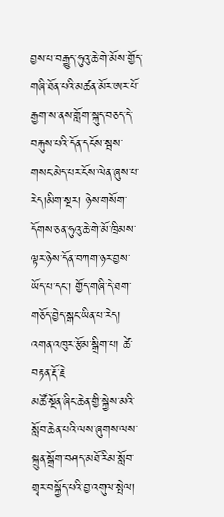བྱས་པ་བརྒྱུད་ཧུའུ་ཆེ་གེ་མོས་གྱོད་གཞི་ཐོན་པའི་མཚན་མོར་ཨར་པོ་རྒྱག་ས་ནས་གློག་སྐུད་བཅད་དེ་བརྐུས་པའི་དོན་དངོས་སྦས་གསང་མེད་པར་ངོས་ལེན་ཞུས་པ་རེད།མིག་སྔར། ཉེས་གསོག་དོགས་ཅན་ཧུའུ་ཆེ་གེ་མོ་ཁྲིམས་ལྟར་ཉེས་དོན་བཀག་ཉར་བྱས་ཡོད་པ་དང་། གྱོད་གཞི་དེ་ཐག་གཅོད་བྱེད་སྒང་ཡིན་པ་རེད། འགན་འཁུར་རྩོམ་སྒྲིག་པ། ཚེ་བརྟན་རྡོ་རྗེ
མཚོ་སྔོན་ཞིང་ཆེན་གྱི་སྐྱེས་མའི་སློབ་ཆེན་པའི་ལས་ཞུགས་ལས་སྐྲུན་སྒྲོག་བཤད་མཐོ་རིམ་སློབ་གྲྭར་བསྐྱོད་པའི་བྱ་འགུལ་སྤེལ།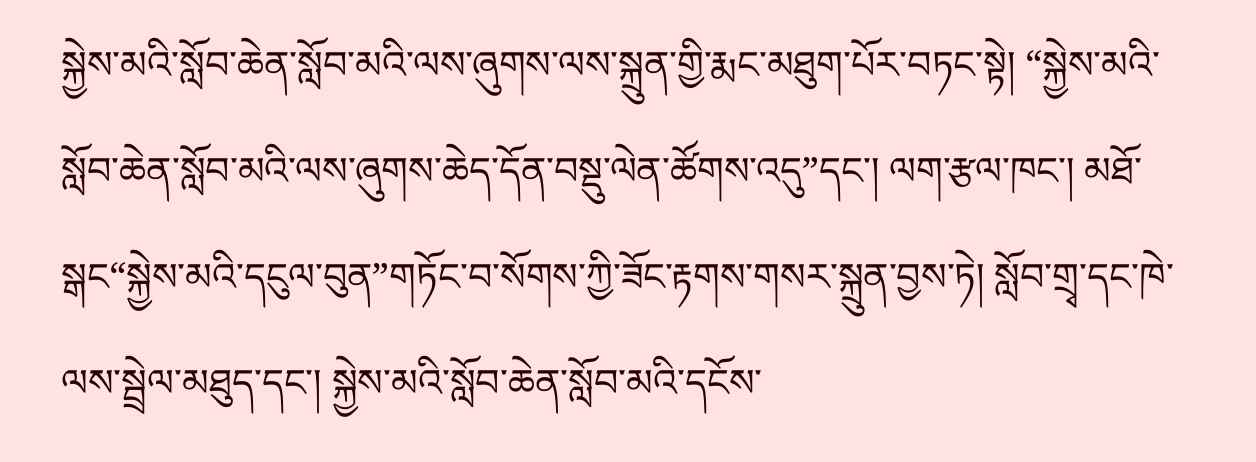སྐྱེས་མའི་སློབ་ཆེན་སློབ་མའི་ལས་ཞུགས་ལས་སྐྲུན་གྱི་རྨང་མཐུག་པོར་བཏང་སྟེ། “སྐྱེས་མའི་སློབ་ཆེན་སློབ་མའི་ལས་ཞུགས་ཆེད་དོན་བསྡུ་ལེན་ཚོགས་འདུ”དང་། ལག་རྩལ་ཁང་། མཐོ་སྒང“སྐྱེས་མའི་དངུལ་བུན”གཏོང་བ་སོགས་ཀྱི་ཟོང་རྟགས་གསར་སྐྲུན་བྱས་ཏེ། སློབ་གྲྭ་དང་ཁེ་ལས་སྦྲེལ་མཐུད་དང་། སྐྱེས་མའི་སློབ་ཆེན་སློབ་མའི་དངོས་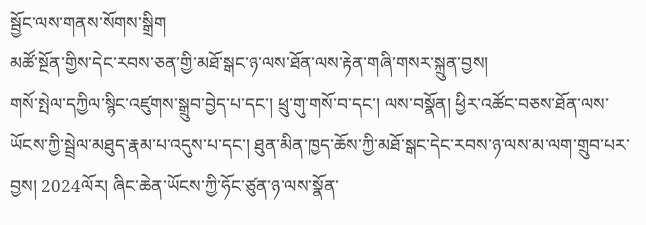སྦྱོང་ལས་གནས་སོགས་སྒྲིག
མཚོ་སྔོན་གྱིས་དེང་རབས་ཅན་གྱི་མཐོ་སྒང་ཉ་ལས་ཐོན་ལས་རྟེན་གཞི་གསར་སྐྲུན་བྱས།
གསོ་སྤེལ་དཀྱིལ་སྙིང་འཛུགས་སྒྲུབ་བྱེད་པ་དང་། ཕྲུ་གུ་གསོ་བ་དང་། ལས་བསྣོན། ཕྱིར་འཚོང་བཅས་ཐོན་ལས་ཡོངས་ཀྱི་སྦྲེལ་མཐུད་རྣམ་པ་འདུས་པ་དང་། ཐུན་མིན་ཁྱད་ཆོས་ཀྱི་མཐོ་སྒང་དེང་རབས་ཉ་ལས་མ་ལག་གྲུབ་པར་བྱས། 2024ལོར། ཞིང་ཆེན་ཡོངས་ཀྱི་ཧོང་ཙུན་ཉ་ལས་སྣོན་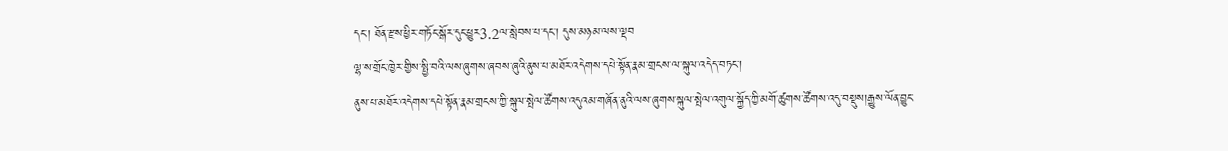དང་། ཐོན་རྫས་ཕྱིར་གཏོང་སྒོར་དུང་ཕྱུར3.2ལ་སླེབས་པ་དང་། དུས་མཉམ་ལས་ལྡབ
ལྷ་ས་གྲོང་ཁྱེར་གྱིས་སྤྱི་བའི་ལས་ཞུགས་ཞབས་ཞུའི་ནུས་པ་མཐོར་འདེགས་དཔེ་སྟོན་རྣམ་གྲངས་ལ་སྐུལ་འདེད་བཏང་།
ནུས་པ་མཐོར་འདེགས་དཔེ་སྟོན་རྣམ་གྲངས་ཀྱི་སྐུལ་སྤེལ་ཚོགས་འདུའམ་གཞོན་ནུའི་ལས་ཞུགས་སྐུལ་སྤེལ་འགུལ་སྐྱོད་ཀྱི་མགོ་ཚུགས་ཚོགས་འདུ་བསྡུས།རྒྱུས་ལོན་བྱུང་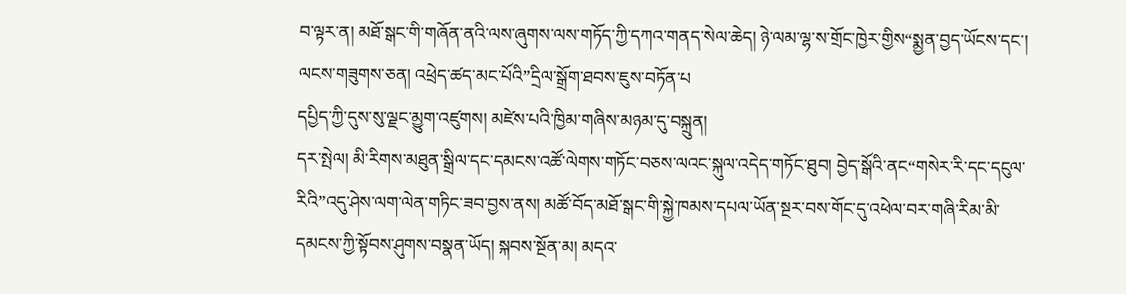བ་ལྟར་ན། མཐོ་སྒང་གི་གཞོན་ནའི་ལས་ཞུགས་ལས་གཏོད་ཀྱི་དཀའ་གནད་སེལ་ཆེད། ཉེ་ལམ་ལྷ་ས་གྲོང་ཁྱེར་གྱིས“སྨྱན་བྱད་ཡོངས་དང་། ལངས་གཟུགས་ཅན། འཕྲེད་ཚད་མང་པོའི”དྲིལ་སྒྲོག་ཐབས་ཇུས་བཏོན་པ
དཔྱིད་ཀྱི་དུས་སུ་ལྗང་མྱུག་འཛུགས། མཛེས་པའི་ཁྱིམ་གཞིས་མཉམ་དུ་བསྐྲུན།
དར་སྤེལ། མི་རིགས་མཐུན་སྒྲིལ་དང་དམངས་འཚོ་ལེགས་གཏོང་བཅས་ལའང་སྐུལ་འདེད་གཏོང་ཐུབ། བྱེད་སྒོའི་ནང“གསེར་རི་དང་དངུལ་རིའི”འདུ་ཤེས་ལག་ལེན་གཏིང་ཟབ་བྱས་ནས། མཚོ་བོད་མཐོ་སྒང་གི་སྐྱེ་ཁམས་དཔལ་ཡོན་སྔར་བས་གོང་དུ་འཕེལ་བར་གཞི་རིམ་མི་དམངས་ཀྱི་སྟོབས་ཤུགས་བསྣན་ཡོད། སྐབས་སྔོན་མ། མདའ་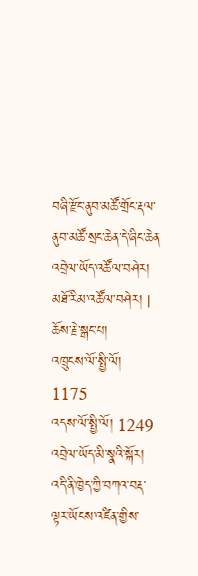བཞི་རྫོང་ནུབ་མཚོ་གྲོང་རྡལ་ནུབ་མཚོ་སྲང་ཆེན་དེ་ཞིང་ཆེན
འབྲེལ་ཡོད་འཚོལ་བཤེར།
མཐོ་རིམ་འཚོལ་བཤེར། |
ཆོས་རྗེ་སྒང་པ།
འཁྲུངས་ལོ་སྤྱི་ལོ། 1175
འདས་ལོ་སྤྱི་ལོ། 1249
འབྲེལ་ཡོད་མི་སྣའི་སྐོར།
འདི་ནི་ཁྱེད་ཀྱི་བཀའ་བརྡ་ལྟར་ཡོངས་འཛིན་གྱིས་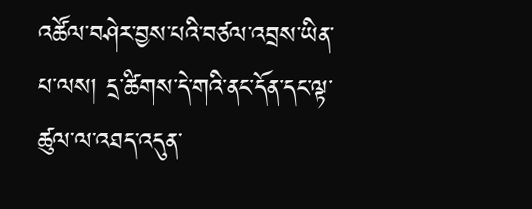འཚོལ་བཤེར་བྱས་པའི་བཙལ་འབྲས་ཡིན་པ་ལས། དྲ་ཚིགས་དེ་གའི་ནང་དོན་དང་ལྟ་ཚུལ་ལ་འཐད་འདུན་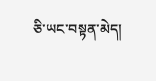ཅི་ཡང་བསྟན་མེད།